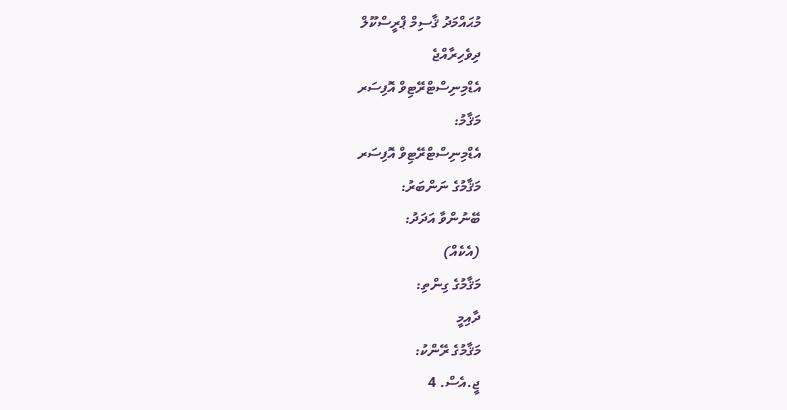މުޙައްމަދު ޤާސިމް ޕްރީސްކޫލް
ދިވެހިރާއްޖެ
އެޑްމިނިސްޓްރޭޓިވް އޮފިސަރ
މަޤާމު:
އެޑްމިނިސްޓްރޭޓިވް އޮފިސަރ
މަޤާމުގެ ނަންބަރު:
ބޭނުންވާ އަދަދު:
(އެކެއް)
މަޤާމުގެ ގިންތި:
ދާއިމީ
މަޤާމުގެ ރޭންކު:
ޖީ.އެސް. 4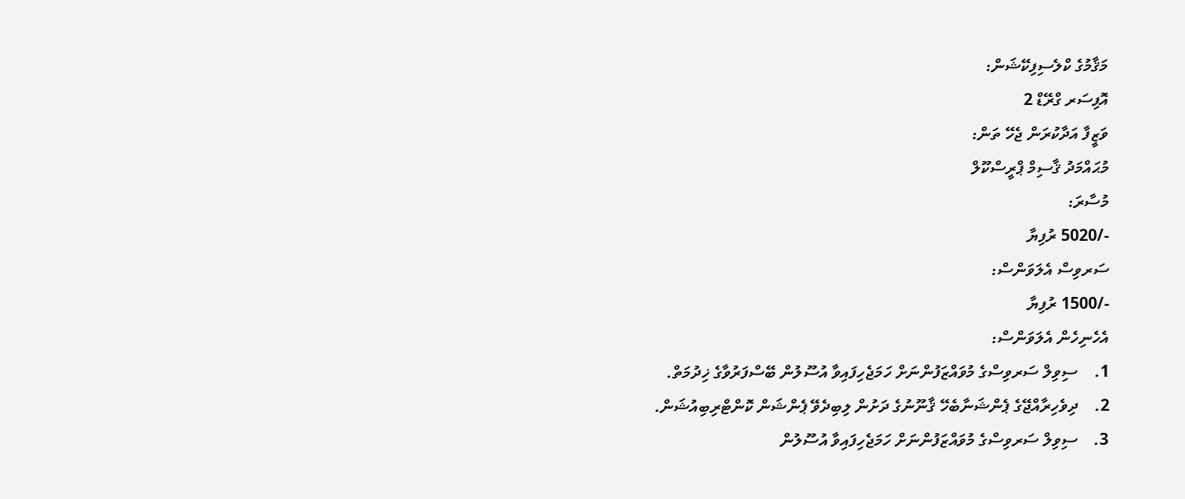މަޤާމުގެ ކްލެސިފިކޭޝަން:
އޮފިސަރ ގްރޭޑް 2
ވަޒީފާ އަދާކުރަން ޖެހޭ ތަން:
މުޙައްމަދު ޤާސިމް ޕްރީސްކޫލް
މުސާރަ:
-/5020 ރުފިޔާ
ސަރވިސް އެލަވަންސް:
-/1500 ރުފިޔާ
އެހެނިހެން އެލަވަންސް:
1.    ސިވިލް ސަރވިސްގެ މުވައްޒަފުންނަށް ހަމަޖެހިފައިވާ އުސޫލުން ބޭސްފަރުވާގެ ޚިދުމަތް.
2.    ދިވެހިރާއްޖޭގެ ޕެންޝަނާބެހޭ ޤާނޫނުގެ ދަށުން ލިބިދެވޭ ޕެންޝަން ކޮންޓްރިބިއުޝަން.
3.    ސިވިލް ސަރވިސްގެ މުވައްޒަފުންނަށް ހަމަޖެހިފައިވާ އުސޫލުން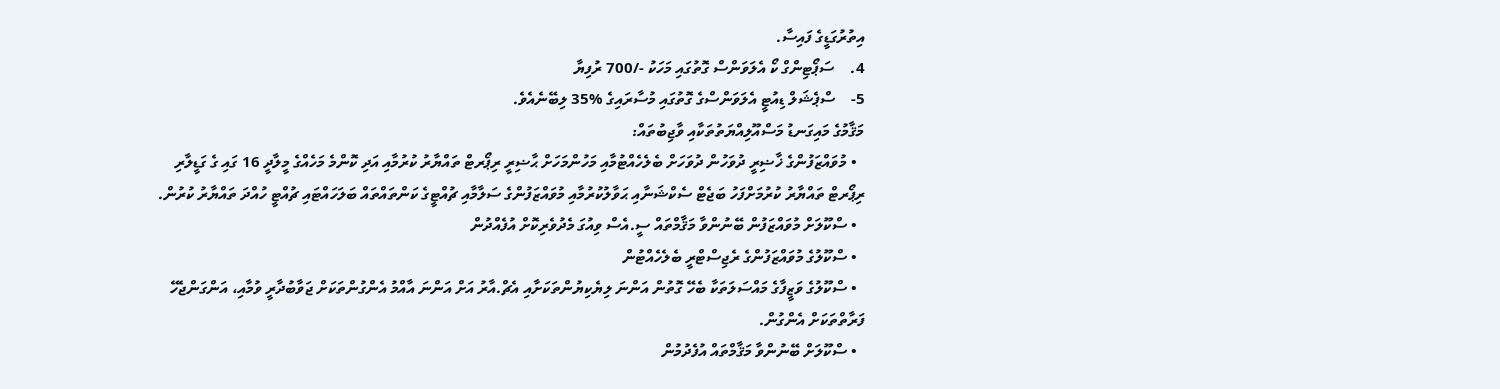އިތުރުގަޑީގެ ފައިސާ.
4.    ސަޕޯޓިންގް ކޯ އެލަވަންސް ގޮތުގައި މަހަކު -/700 ރުފިޔާ
5-    ސްޕެޝަލް ޑިއުޓީ އެލަވަންސްގެ ގޮތުގައި މުސާރައިގެ %35 ލިބޭނެއެވެ.
މަޤާމުގެ މައިގަނޑު މަސްއޫލިއްޔަތުތަކާއި ވާޖިބުތައް:
  • މުވައްޒަފުންގެ ޚާޟިރީ ދުވަހުން ދުވަހަށް ބެލެހެއްޓުމާއި މަހުންމަހަށް ޙާޟިރީ ރިޕޯރޓް ތައްޔާރު ކުރުމާއި އަދި ކޮންމެ މަހެއްގެ މީލާދީ 16 ގައި ގެ ގަޑީލާރި ރިޕޯރޓް ތައްޔާރު ކުރުމަށްފަހު ބަޖެޓް ސެކްޝަނާއި ޙަވާލުކުރުމާއި މުވައްޒަފުންގެ ސަލާމާއި ޗުއްޓީގެ ކަންތައްތައް ބަލަހައްޓައި ޗުއްޓީ ހުއްދަ ތައްޔާރު ކުރުން.
  • ސްކޫލަށް މުވައްޒަފުން ބޭނުންވާ މަޤާމްތައް ސީ.އެސް ވިއުގަ މެދުވެރިކޮށް އުފެއްދުން
  • ސްކޫލުގެ މުވައްޒަފުންގެ ރެޖިސްޓްރީ ބެލެހެއްޓުން
  • ސްކޫލުގެ ވަޒީފާގެ މައްސަލަތަކާ ބެހޭ ގޮތުން އަންނަ ލިޔެކިޔުންތަކަށާއި އެޗް.އާރު އަށް އަންނަ އާއްމު އެންގުންތަކަށް ޖަވާބުދާރީ ވުމާއި، އަންގަންޖެހޭ ފަރާތްތަކަށް އެންގުން.
  • ސްކޫލަށް ބޭނުންވާ މަޤާމްތައް އުފެދުމުން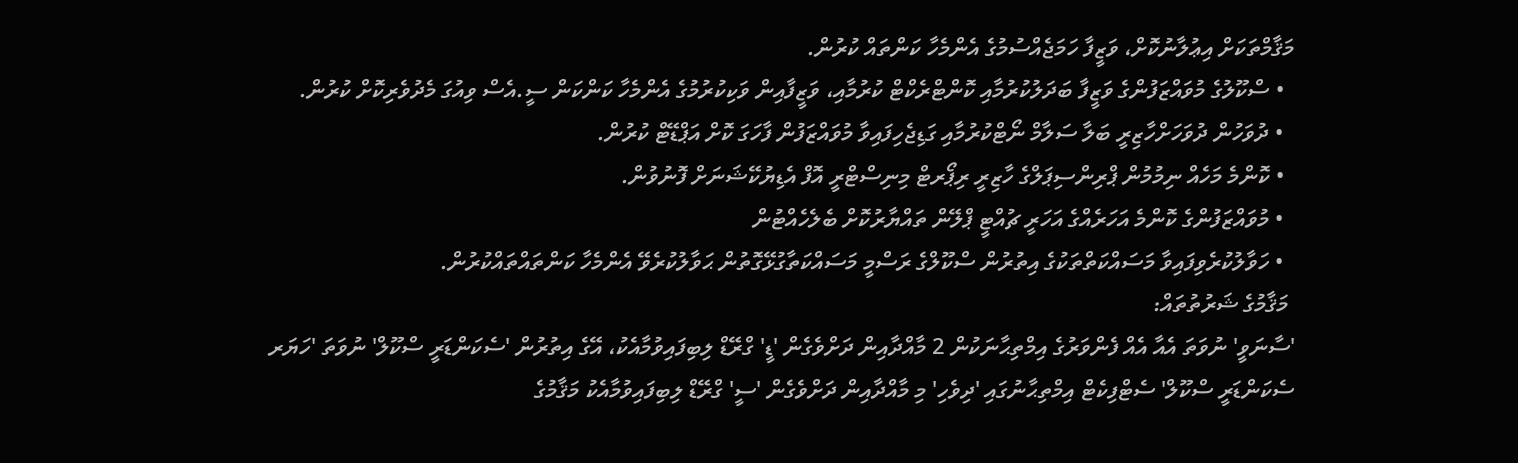މަޤާމްތަކަށް އިޢުލާނުކޮށް، ވަޒީފާ ހަމަޖެއްސުމުގެ އެންމެހާ ކަންތައް ކުރުން.
  • ސްކޫލުގެ މުވައްޒަފުންގެ ވަޒީފާ ބަދަލުކުރުމާއި ކޮންޓްރެކްޓް ކުރުމާއި، ވަޒީފާއިން ވަކިކުރުމުގެ އެންމެހާ ކަންކަން ސީ.އެސް ވިއުގަ މެދުވެރިކޮށް ކުރުން.
  • ދުވަހުން ދުވަހަށްހާޒިރީ ބަލާ ސަލާމް ނޯޓްކުރުމާއި ގަޑިޖެހިފައިވާ މުވައްޒަފުން ފާހަގަ ކޮށް އަޕްޑޭޓް ކުރުން.
  • ކޮންމެ މަހެއް ނިމުމުން ޕްރިންސިޕަލްގެ ހާޒިރީ ރިޕޯރޓް މިނިސްޓްރީ އޮފް އެޑިޔުކޭޝަނަށް ފޮނުވުން.
  • މުވައްޒަފުންގެ ކޮންމެ އަހަރެއްގެ އަހަރީ ޗުއްޓީ ޕްލޭން ތައްޔާރުކޮށް ބެލެހެއްޓުން
  • ހަވާލުކުރެވިފައިވާ މަސައްކަތްތަކުގެ އިތުރުން ސްކޫލްގެ ރަސްމީ މަސައްކަތާގުޅޭގޮތުން ޙަވާލުކުރެވޭ އެންމެހާ ކަންތައްތައްކުރުން.
 މަޤާމުގެ ޝަރުތުތައް:
'ސާނަވީ' ނުވަތަ އެއާ އެއް ފެންވަރުގެ އިމްތިޙާނަކުން 2 މާއްދާއިން ދަށްވެގެން 'ޑީ' ގްރޭޑް ލިބިފައިވުމާއެކު، އޭގެ އިތުރުން 'ސެކަންޑަރީ ސްކޫލް' ނުވަތަ 'ހަޔަރ ސެކަންޑަރީ ސްކޫލް' ސެޓްފިކެޓް އިމްތިޙާނުގައި 'ދިވެހި' މި މާއްދާއިން ދަށްވެގެން 'ސީ' ގްރޭޑް ލިބިފައިވުމާއެކު މަޤާމުގެ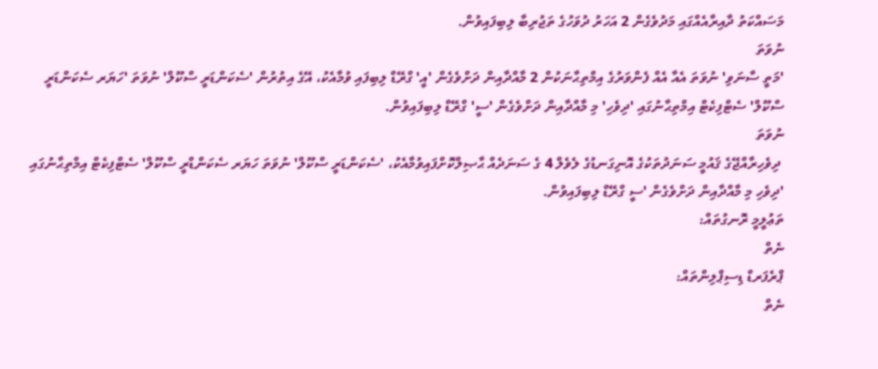މަސައްކަތު ދާއިރާއެއްގައި މަދުވެގެން 2 އަހަރު ދުވަހުގެ ތަޖުރިބާ ލިބިފައިވުން.
ނުވަތަ
'މަތީ ސާނަވި' ނުވަތަ އެއާ އެއް ފެންވަރުގެ އިމްތިޙާނަކުން 2 މާއްދާއިން ދަށްވެގެން 'އީ' ގްރޭޑް ލިބިފައި ވުމާއެކު، އޭގެ އިތުރުން 'ސެކަންޑަރީ ސްކޫލް' ނުވަތަ 'ހަޔަރ ސެކަންޑަރީ ސްކޫލް' ސެޓްފިކެޓް އިމްތިޙާނުގައި 'ދިވެހި' މި މާއްދާއިން ދަށްވެގެން 'ސީ' ގްރޭޑް ލިބިފައިވުން.
ނުވަތަ
 ދިވެހިރާއްޖޭގެ ޤައުމީ ސަނަދުތަކުގެ އޮނިގަނޑުގެ ލެވެލް 4 ގެ ސަނަދެއް ޙާޞިލްކޮށްފައިވުމާއެކު، 'ސެކަންޑަރީ ސްކޫލް' ނުވަތަ ހަޔަރ ސެކަންޑްރީ ސްކޫލް' ސެޓްފިކެޓް އިމްތިޙާނުގައި 'ދިވެހި މި މާއްދާއިން ދަށްވެގެން 'ސީ ގްރޭޑް ލިބިފައިވުން.
ތަޢުލީމީ ރޮނގުތައް:
ނެތް
ޕްރެފަރޑް ޑިސިޕްލިންތައް:
ނެތް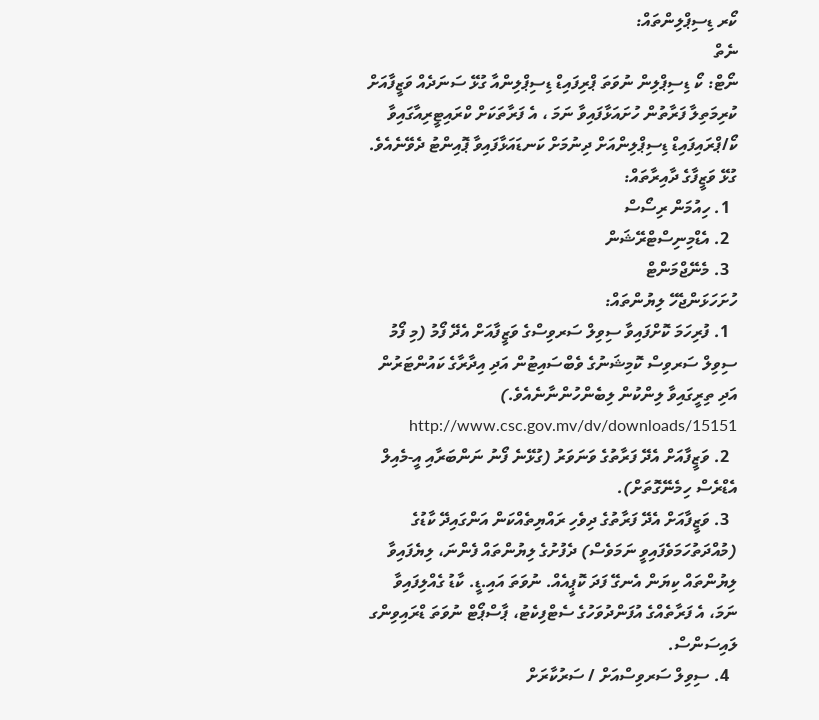ކޯރ ޑިސިޕްލިންތައް:
ނެތް
ނޯޓް: ކޯ ޑިސިޕްލިން ނުވަތަ ޕްރިފައިޑް ޑިސިޕްލިންއާ ގުޅޭ ސަނަދެއް ވަޒީފާއަށް ކުރިމަތިލާ ފަރާތުން ހުށައަޅާފައިވާ ނަމަ ، އެ ފަރާތަކަށް ކްރައިޓީރިއާގައިވާ  ކޯ/ޕްރައިފައިޑް ޑިސިޕްލިންއަށް ދިނުމަށް ކަނޑައަޅާފައިވާ ޕޮއިންޓު ދެވޭނެއެވެ.
ގުޅޭ ވަޒީފާގެ ދާއިރާތައް:
  1. ހިއުމަން ރިސޯސް
  2. އެޑްމިނިސްޓްރޭޝަން
  3. މެނޭޖްމަންޓް
ހުށަހަޅަންޖެހޭ ލިޔުންތައް:
  1. ފުރިހަމަ ކޮށްފައިވާ ސިވިލް ސަރވިސްގެ ވަޒީފާއަށް އެދޭ ފޯމު (މި ފޯމު ސިވިލް ސަރވިސް ކޮމިޝަނުގެ ވެބްސައިޓުން އަދި އިދާރާގެ ކައުންޓަރުން އަދި ތިރީގައިވާ ލިންކުން ލިބެންހުންނާނެއެވެ.) http://www.csc.gov.mv/dv/downloads/15151
  2. ވަޒީފާއަށް އެދޭ ފަރާތުގެ ވަނަވަރު (ގުޅޭނެ ފޯނު ނަންބަރާއި އީ-މެއިލް އެޑްރެސް ހިމެނޭގޮތަށް).
  3. ވަޒީފާއަށް އެދޭ ފަރާތުގެ ދިވެހި ރައްޔިތެއްކަން އަންގައިދޭ ކާޑުގެ (މުއްދަތުހަމަވެފައިވީ ނަމަވެސް) ދެފުށުގެ ލިޔުންތައް ފެންނަ، ލިޔެފައިވާ ލިޔުންތައް ކިޔަން އެނގޭ ފަދަ ކޮޕީއެއް. ނުވަތަ އައި.ޑީ. ކާޑު ގެއްލިފައިވާ ނަމަ، އެ ފަރާތެއްގެ އުފަންދުވަހުގެ ސެޓްފިކެޓު، ޕާސްޕޯޓް ނުވަތަ ޑްރައިވިންގ ލައިސަންސް.
  4. ސިވިލް ސަރވިސްއަށް / ސަރުކާރަށް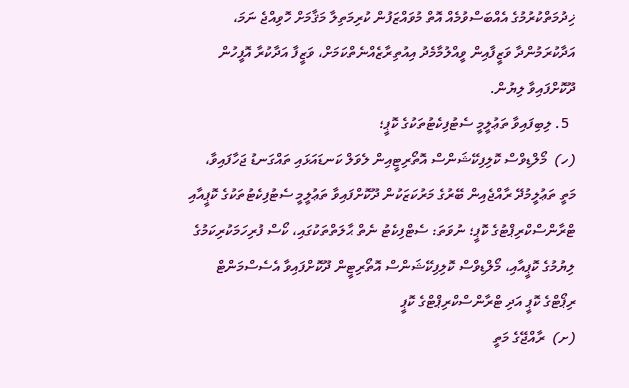ޚިދުމަތްކުރުމުގެ އެއްބަސްވުމެއް އޮތް މުވައްޒަފުން ކުރިމަތިލާ މަޤާމަށް ހޮވިއްޖެ ނަމަ، އަދާކުރަމުންދާ ވަޒީފާއިން ވީއްލުމާމެދު އިއުތިރާޒެއްނެތްކަމަށް، ވަޒީފާ އަދާކުރާ އޮފީހުން ދޫކޮށްފައިވާ ލިޔުން.
  5. ލިބިފައިވާ ތަޢުލީމީ ސެޓުފިކެޓުތަކުގެ ކޮޕީ؛
(ހ)  މޯލްޑިވްސް ކޮލިފިކޭޝަންސް އޮތޯރިޓީއިން ލެވަލް ކަނޑައަޅައި ތައްގަނޑު ޖަހާފައިވާ، މަތީ ތަޢުލީމުދޭ ރާއްޖެއިން ބޭރުގެ މަރުކަޒަކުން ދޫކޮށްފައިވާ ތަޢުލީމީ ސެޓުފިކެޓުތަކުގެ ކޮޕީއާއި ޓްރާންސްކްރިޕްޓުގެ ކޮޕީ؛ ނުވަތަ: ސެޓްފިކެޓު ނެތް ޙާލަތްތަކުގައި، ކޯސް ފުރިހަމަކުރިކަމުގެ ލިޔުމުގެ ކޮޕީއާއި، މޯލްޑިވްސް ކޮލިފިކޭޝަންސް އޮތޯރިޓީން ދޫކޮށްފައިވާ އެސެސްމަންޓް ރިޕޯޓްގެ ކޮޕީ އަދި ޓްރާންސްކްރިޕްޓްގެ ކޮޕީ
(ށ)  ރާއްޖޭގެ މަތީ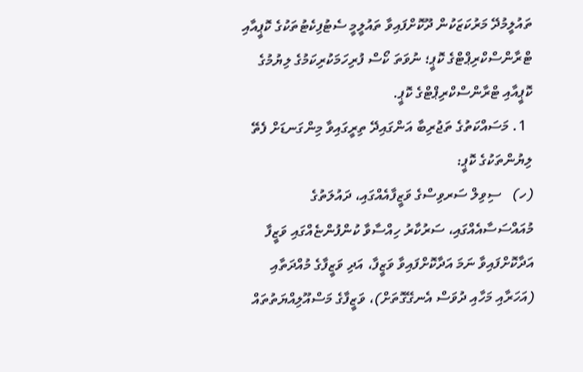ތައުލީމުދޭ މަރުކަޒަކުން ދޫކޮށްފައިވާ ތައުލީމީ ސެޓުފިކެޓުތަކުގެ ކޮޕީއާއި ޓްރާންސްކްރިޕްޓްގެ ކޮޕީ؛ ނުވަތަ ކޯސް ފުރިހަމަކުރިކަމުގެ ލިޔުމުގެ ކޮޕީއާއި ޓްރާންސްކްރިޕްޓްގެ ކޮޕީ.
  1. މަސައްކަތުގެ ތަޖުރިބާ އަންގައިދޭ ތިރީގައިވާ މިންގަނޑަށް ފެތޭ ލިޔުންތަކުގެ ކޮޕީ:
(ހ)   ސިވިލް ސަރވިސްގެ ވަޒީފާއެއްގައި، ދައުލަތުގެ މުއައްސަސާއެއްގައި، ސަރުކާރު ހިއްސާވާ ކުންފުންޏެއްގައި ވަޒީފާ އަދާކޮށްފައިވާ ނަމަ އަދާކޮށްފައިވާ ވަޒީފާ، އަދި ވަޒީފާގެ މުއްދަތާއި (އަހަރާއި މަހާއި ދުވަސް އެނގޭގޮތަށް)، ވަޒީފާގެ މަސްއޫލިއްޔަތުތައް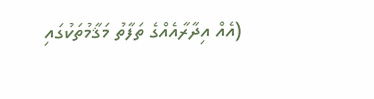(އެއް އިދާރާއެއްގެ ތަފާތު މަޤާމުތަކުގައި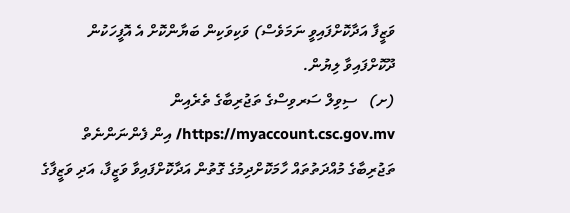ވަޒީފާ އަދާކޮށްފައިވީ ނަމަވެސް) ވަކިވަކިން ބަޔާންކޮށް އެ އޮފީހަކުން ދޫކޮށްފައިވާ ލިޔުން.
(ށ)   ސިވިލް ސަރވިސްގެ ތަޖުރިބާގެ ތެރެއިން https://myaccount.csc.gov.mv/ އިން ފެންނަންނެތް ތަޖުރިބާގެ މުއްދަތުތައް ހާމަކޮށްދިމުގެ ގޮތުން އަދާކޮށްފައިވާ ވަޒީފާ، އަދި ވަޒީފާގެ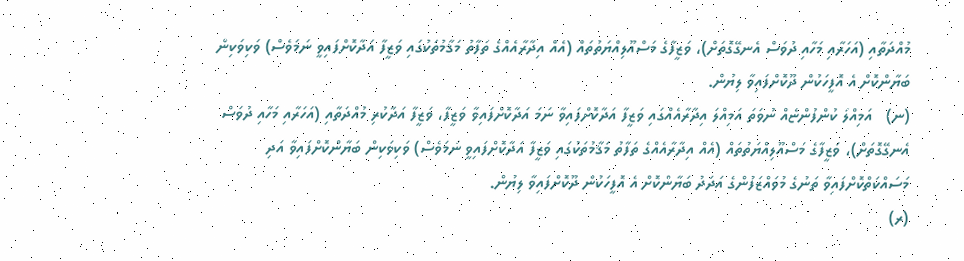މުއްދަތާއި (އަހަރާއި މަހާއި ދުވަސް އެނގޭގޮތަށް)، ވަޒީފާގެ މަސްއޫލިއްޔަތުތައް (އެއް އިދާރާއެއްގެ ތަފާތު މަޤާމުތަކުގައި ވަޒީފާ އަދާކޮށްފައިވީ ނަމަވެސް) ވަކިވަކިން ބަޔާންކޮށް އެ އޮފީހަކުން ދޫކޮށްފައިވާ ލިޔުން.
(ނ)   އަމިއްލަ ކުންފުންޏެއް ނުވަތަ އަމިއްލަ އިދާރާއެއްގައި ވަޒީފާ އަދާކޮށްފައިވާ ނަމަ އަދާކޮށްފައިވާ ވަޒީފާ، ވަޒީފާ އަދާކުރި މުއްދަތާއި (އަހަރާއި މަހާއި ދުވަސް އެނގޭގޮތަށް)، ވަޒީފާގެ މަސްއޫލިއްޔަތުތައް (އެއް އިދާރާއެއްގެ ތަފާތު މަޤާމުތަކުގައި ވަޒީފާ އަދާކޮށްފައިވީ ނަމަވެސް) ވަކިވަކިން ބަޔާންކޮށްފައިވާ އަދި މަސައްކަތްކޮށްފައިވާ ތަނުގެ މުވައްޒަފުންގެ އަދަދު ބަޔާންކޮށް އެ އޮފީހަކުން ދޫކޮށްފައިވާ ލިޔުން.
(ރ)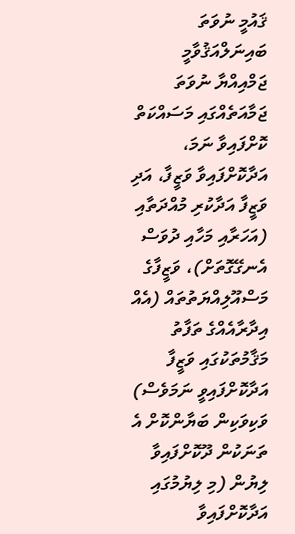ޤައުމީ ނުވަތަ ބައިނަލްއަޤުވާމީ ޖަމްއިއްޔާ ނުވަތަ ޖަމާއަތެއްގައި މަސައްކަތް ކޮށްފައިވާ ނަމަ، އަދާކޮށްފައިވާ ވަޒީފާ، އަދި ވަޒީފާ އަދާކުރި މުއްދަތާއި (އަހަރާއި މަހާއި ދުވަސް އެނގޭގޮތަށް)، ވަޒީފާގެ މަސްއޫލިއްޔަތުތައް (އެއް އިދާރާއެއްގެ ތަފާތު މަޤާމުތަކުގައި ވަޒީފާ އަދާކޮށްފައިވީ ނަމަވެސް) ވަކިވަކިން ބަޔާންކޮށް އެ ތަނަކުން ދޫކޮށްފައިވާ ލިޔުން (މި ލިޔުމުގައި އަދާކޮށްފައިވާ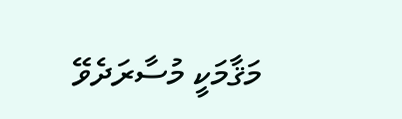މަޤާމަކީ މުސާރަދެވޭ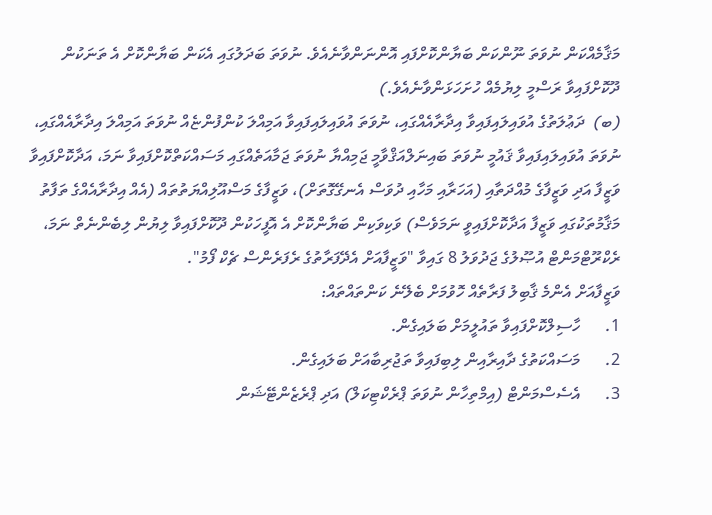މަޤާމެއްކަން ނުވަތަ ނޫންކަން ބަޔާންކޮށްފައި އޮންނަންވާނެއެވެ. ނުވަތަ ބަދަލުގައި އެކަން ބަޔާންކޮށް އެ ތަނަކުން ދޫކޮށްފައިވާ ރަސްމީ ލިޔުމެއް ހުށަހަޅަންވާނެއެވެ.)
(ބ)  ދަޢުލަތުގެ އުވައިލައިފައިވާ އިދާރާއެއްގައި، ނުވަތަ އުވައިލައިފައިވާ އަމިއްލަ ކުންފުންޏެއް ނުވަތަ އަމިއްލަ އިދާރާއެއްގައި، ނުވަތަ އުވައިލައިފައިވާ ޤައުމީ ނުވަތަ ބައިނަލްއަޤްވާމީ ޖަމިއްޔާ ނުވަތަ ޖަމާއަތެއްގައި މަސައްކަތްކޮށްފައިވާ ނަމަ، އަދާކޮށްފައިވާ ވަޒީފާ އަދި ވަޒީފާގެ މުއްދަތާއި (އަހަރާއި މަހާއި ދުވަސް އެނގޭގޮތަށް)، ވަޒީފާގެ މަސްއޫލިއްޔަތުތައް (އެއް އިދާރާއެއްގެ ތަފާތު މަޤާމުތަކުގައި ވަޒީފާ އަދާކޮށްފައިވީ ނަމަވެސް) ވަކިވަކިން ބަޔާންކޮށް އެ އޮފީހަކުން ދޫކޮށްފައިވާ ލިޔުން ލިބެންނެތް ނަމަ، ރެކްރޫޓްމަންޓް އުޞޫލުގެ ޖަދުވަލު 8 ގައިވާ "ވަޒީފާއަށް އެދޭފަރާތުގެ ރެފަރެންސް ޗެކް ފޯމު".
ވަޒީފާއަށް އެންމެ ޤާބިލު ފަރާތެއް ހޮވުމަށް ބެލޭނެ ކަންތައްތައް:
1.      ހާސިލްކޮށްފައިވާ ތައުލީމަށް ބަލައިގެން.
2.      މަސައްކަތުގެ ދާއިރާއިން ލިބިފައިވާ ތަޖުރިބާއަށް ބަލައިގެން.
3.      އެސެސްމަންޓް (އިމްތިހާން ނުވަތަ ޕްރެކްޓިކަލް) އަދި ޕްރެޒެންޓޭޝަން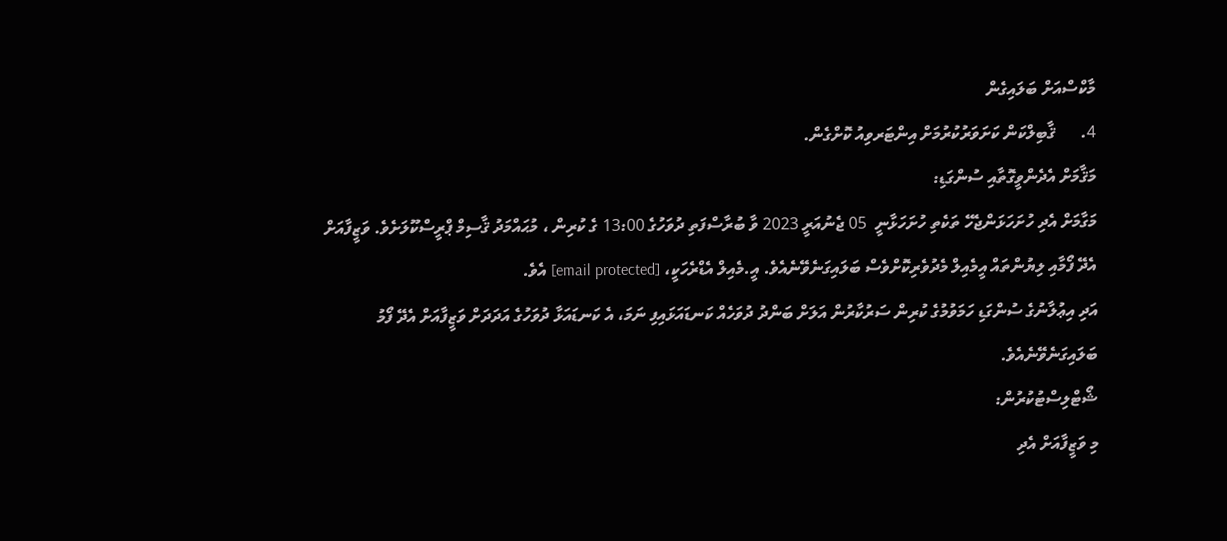މާކްސްއަށް ބަލައިގެން
4.      ޤާބިލްކަން ކަށަވަރުކުރުމަށް އިންޓަރވިއު ކޮށްގެން.
މަޤާމަށް އެދެންވީގޮތާއި ސުންގަޑި:
މަގާމަށް އެދި ހުށަހަޅަންޖެހޭ ތަކެތި ހުށަހަޅާނީ  05 ޖެނުއަރީ 2023 ވާ ބުރާސްފަތި ދުވަހުގެ 13:00 ގެ ކުރިން ، މުޙައްމަދު ޤާސިމް ޕްރީސްކޫލަށެވެ. ވަޒީފާއަށް އެދޭ ފޯމާއި ލިޔުންތައް އީމެއިލް މެދުވެރިކޮށްވެސް ބަލައިގަނެވޭނެއެވެ. އީ.މެއިލް އެޑްރެހަކީ، [email protected] އެވެ.
އަދި އިޢުލާނުގެ ސުންގަޑި ހަމަވުމުގެ ކުރިން ސަރުކާރުން އަލަށް ބަންދު ދުވަހެއް ކަނޑައަޅައިފި ނަމަ، އެ ކަނޑައަޅާ ދުވަހުގެ އަދަދަށް ވަޒީފާއަށް އެދޭ ފޯމު ބަލައިގަނެވޭނެއެވެ.
ޝޯޓްލިސްޓުކުރުން:
މި ވަޒީފާއަށް އެދި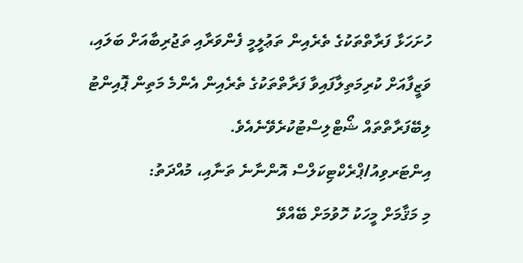ހުށަހަޅާ ފަރާތްތަކުގެ ތެރެއިން ތަޢުލީމީ ފެންވަރާއި ތަޖުރިބާއަށް ބަލައި، ވަޒީފާއަށް ކުރިމަތިލާފައިވާ ފަރާތްތަކުގެ ތެރެއިން އެންމެ މަތިން ޕޮއިންޓު ލިބޭފަރާތްތައް ޝޯޓްލިސްޓުކުރެވޭނެއެވެ.
އިންޓަރވިއު/ޕްރެކްޓިކަލްސް އޮންނާނެ ތަނާއި، މުއްދަތު:
މި މަޤާމަށް މީހަކު ހޮވުމަށް ބޭއްވޭ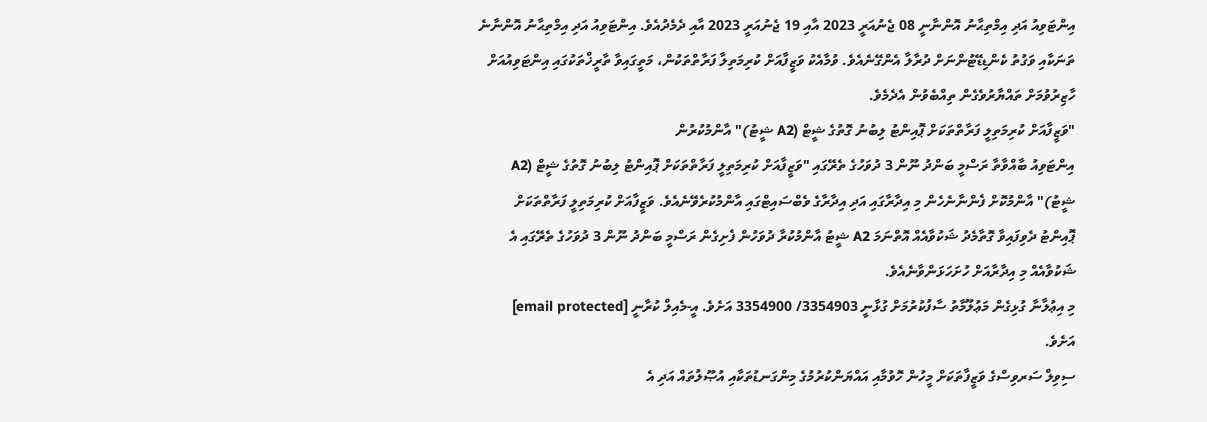އިންޓަވިއު އަދި އިމްތިޙާނު އޮންނާނީ 08 ޖެނުއަރީ 2023 އާއި 19 ޖެނުއަރީ 2023 އާއި ދެމެދުއެވެ. އިންޓަވިއު އަދި އިމްތިޙާނު އޮންނާނެ ތަނަކާއި ވަގުތު ކެންޑިޑޭޓުންނަށް ދުރާލާ އެންގޭނެއެވެ. ވުމާއެކު ވަޒީފާއަށް ކުރިމަތިލާ ފަރާތްތަކުން، މަތީގައިވާ ތާރީޚްތަކުގައި އިންޓަވިއުއަށް ހާޒިރުވުމަށް ތައްޔާރުވެގެން ތިއްބެވުން އެދެމެވެ.
"ވަޒީފާއަށް ކުރިމަތިލީ ފަރާތްތަކަށް ޕޮއިންޓު ލިބުނު ގޮތުގެ ޝީޓް (A2 ޝީޓު)" އާންމުކުރުން
އިންޓަވިއު ބާއްވާތާ ރަސްމީ ބަންދު ނޫން 3 ދުވަހުގެ ތެރޭގައި "ވަޒީފާއަށް ކުރިމަތިލީ ފަރާތްތަކަށް ޕޮއިންޓު ލިބުނު ގޮތުގެ ޝީޓް (A2 ޝީޓު)" އާންމުކޮށް ފެންނާނެހެން މި އިދާރާގައި އަދި އިދާރާގެ ވެބްސައިޓްގައި އާންމުކުރެވޭނެއެވެ. ވަޒީފާއަށް ކުރިމަތިލީ ފަރާތްތަކަށް ޕޮއިންޓު ދެވިފައިވާ ގޮތާމެދު ޝަކުވާއެއް އޮތްނަމަ A2 ޝީޓު އާންމުކުރާ ދުވަހުން ފެށިގެން ރަސްމީ ބަންދު ނޫން 3 ދުވަހުގެ ތެރޭގައި އެ ޝަކުވާއެއް މި އިދާރާއަށް ހުށަހަޅަންވާނެއެވެ.
މި އިޢުލާނާ ގުޅިގެން މަޢުލޫމާތު ސާފުކުރުމަށް ގުޅާނީ 3354903/ 3354900 އަށެވެ. އީ-މެއިލް ކުރާނީ [email protected]  އަށެވެ.
ސިވިލް ސަރވިސްގެ ވަޒީފާތަކަށް މީހުން ހޮވުމާއި އައްޔަންކުރުމުގެ މިންގަނޑުތަކާއި އުޞޫލުތައް އަދި އެ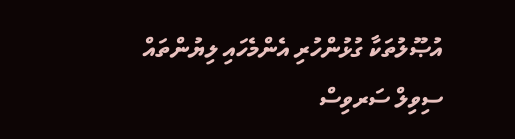އުޞޫލުތަކާ ގުޅުންހުރި އެންމެހައި ލިޔުންތައް ސިވިލް ސަރވިސް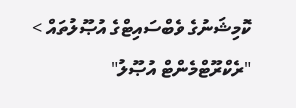ކޮމިޝަނުގެ ވެބްސައިޓްގެ އުޞޫލުތައް > "ރެކްރޫޓްމެންޓް އުޞޫލު"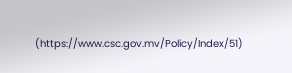(https://www.csc.gov.mv/Policy/Index/51)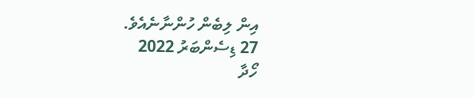އިން ލިބެން ހުންނާނެއެވެ.
27 ޑިސެންބަރު 2022
ހޯދާ